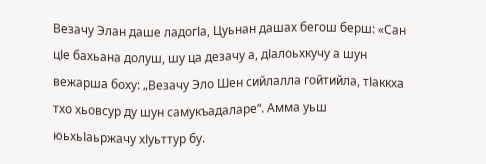Везачу Элан даше ладогІа, Цуьнан дашах бегош берш: «Сан цІе бахьана долуш, шу ца дезачу а, дІалоьхкучу а шун вежарша боху: „Везачу Эло Шен сийлалла гойтийла, тІаккха тхо хьовсур ду шун самукъадаларе“. Амма уьш юьхьІаьржачу хІуьттур бу.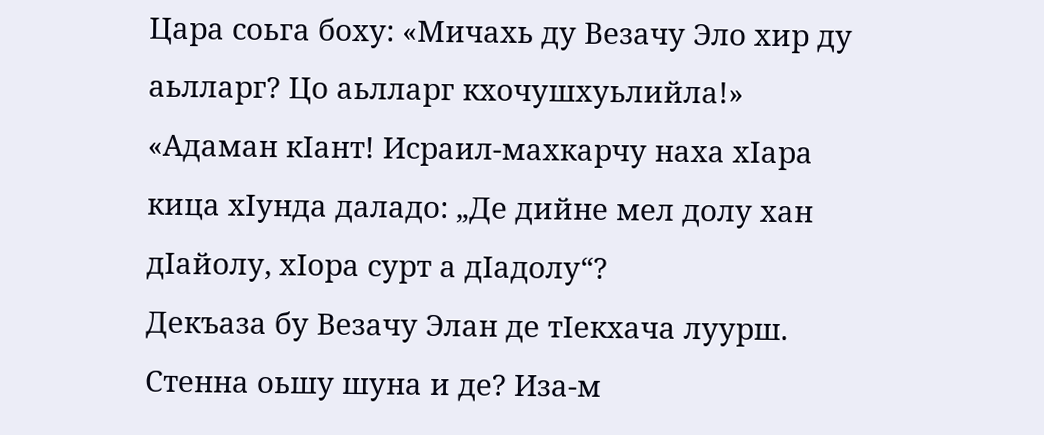Цара соьга боху: «Мичахь ду Везачу Эло хир ду аьлларг? Цо аьлларг кхочушхуьлийла!»
«Адаман кІант! Исраил-махкарчу наха хІара кица хІунда даладо: „Де дийне мел долу хан дІайолу, хІора сурт а дІадолу“?
Декъаза бу Везачу Элан де тІекхача луурш. Стенна оьшу шуна и де? Иза-м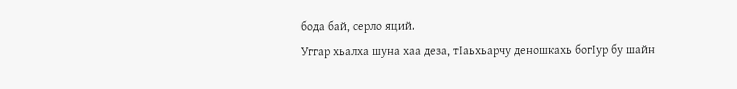бода бай, серло яций.
Уггар хьалха шуна хаа деза, тІаьхьарчу деношкахь богІур бу шайн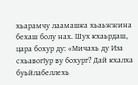хьарамчу лаамашка хьаьжжина бехаш болу нах. Шух кхаьрдаш,
цара бохур ду: «Мичахь ду Иза схьавогІур ву бохург? Дай кхалха буьйлабеллехь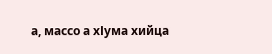а, массо а хІума хийца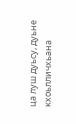ца луш дуьсу, дуьне кхоьлличхьана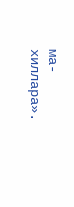ма-хиллара».